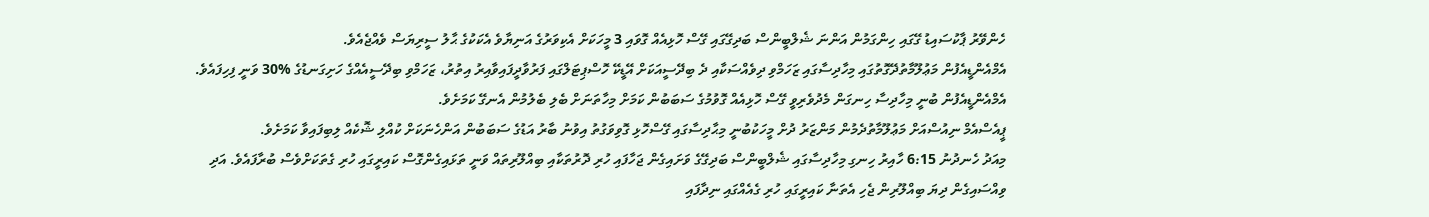ހެންވޭރު ޕާކުސައިޑު ގޭގައި ހިންގަމުން އަންނަ ޝެލްބީންސް ބަދިގޭގައި ގޭސް ހޮޅިއެއް ގޮވައި 3 މީހަކަށް އެކިވަރުގެ އަނިޔާވެ އެކަކުގެ ޙާލު ސީރިޔަސް ވެއްޖެއެވެ.
އެމްއެންޑީއެފުން މަޢުލޫމާތުދޭގޮތުގައި މިހާދިސާގައި ޒަހަމްވި ދިވެއްސަކާއި ދެ ބިދޭސީއަކަށް އޭޑީކޭ ހޮސްޕިޓަލްގައި ފަރުވާދީފައިވާއިރު އިތުރު، ޒަހަމްވި ބިދޭސީއެއްގެ ހަށިގަނޑުގެ %30 ވަނީ ފިހިފައެވެ.
އެމްއެންޑީއެފުން ބުނީ މިހާދިސާ ހިނގަން މެދުވެރިވީ ގޭސް ހޮޅިއެއް ގޮވުމުގެ ސަބަބުން ކަމަށް މިހާތަނަށް ބެލި ބެލުމުން އެނގޭ ކަމަށެވެ.
ޕީއެސްއެމް ނިއުސްއަށް މަޢުލޫމާތުދެމުން މަންޒަރު ދުށް މީހަކުބުނީ މިޙާދިސާގައި ގޭސްހޮޅި ގޮވިވަގުތު އިވުނު ބާރު އަޑުގެ ސަބަބުން އަންހެނަކަށް ކުއްލި ޝޮކެއް ލިބިފައިވާ ކަމަށެވެ.
މިއަދު ހެނދުނު 6:15 ހާއިރު ހިނގި މިހާދިސާގައި ޝެލްބީންސް ބަދިގޭގެ ވަށައިގެން ޖަހާފައި ހުރި ދޮރުތަކާއި ބިއްލޫރިތައް ވަނީ ތަޅައިގެންގޮސް ކައިރީގައި ހުރި ގެތަކަށްވެސް ބުރާފައެވެ. އަދި ވިއްސައިގެން ދިޔަ ބިއްލޫރިން ޖެހި އެތަނާ ކައިރީގައި ހުރި ގެއެއްގައި ނިދާފައި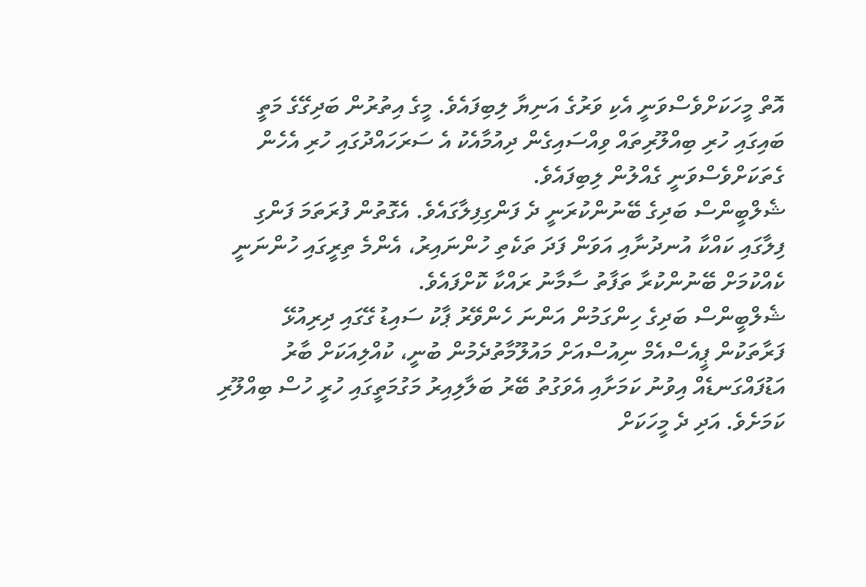އޮތް މީހަކަށްވެސްވަނީ އެކި ވަރުގެ އަނިޔާ ލިބިފައެވެ. މީގެ އިތުރުން ބަދިގޭގެ މަތީ ބައިގައި ހުރި ބިއްލޫރިތައް ވިއްސައިގެން ދިއުމާއެކު އެ ސަރަހައްދުގައި ހުރި އެހެން ގެތަކަށްވެސްވަނީ ގެއްލުން ލިބިފައެވެ.
ޝެލްބީންސް ބަދިގެ ބޭނުންކުރަނީ ދެ ފަންގިފިލާގައެވެ. އެގޮތުން ފުރަތަމަ ފަންގި ފިލާގައި ކައްކާ އުނދުނާއި އަވަން ފަދަ ތަކެތި ހުންނައިރު، އެންމެ ތިރީގައި ހުންނަނީ ކެއްކުމަށް ބޭނުންކުރާ ތަފާތު ސާމާނު ރައްކާ ކޮށްފައެވެ.
ޝެލްބީންސް ބަދިގެ ހިންގަމުން އަންނަ ހެންވޭރު ޕާކު ސައިޑު ގޭގައި ދިރިއުޅޭ ފަރާތަކުން ޕީއެސްއެމް ނިއުސްއަށް މައުލޫމާތުދެމުން ބުނީ، ކުއްލިއަކަށް ބާރު އަޑުފައްގަނޑެއް އިވުނު ކަމަށާއި އެވަގުތު ބޭރު ބަލާލިއިރު މަގުމަތީގައި ހުރީ ހުސް ބިއްލޫރި ކަމަށެވެ. އަދި ދެ މީހަކަށް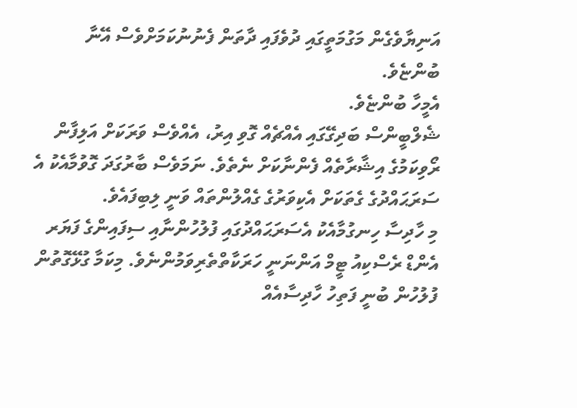އަނިޔާވެގެން މަގުމަތީގައި ދުވެފައި ދާތަން ފެނުނުކަމަށްވެސް އޭނާ ބުންޏެވެ.
އެމީހާ ބުންޏެވެ.
ޝެލްބީންސް ބަދިގޭގައި އެއްޗެއް ގޮވި އިރު، އެއްވެސް ވަރަކަށް އަލިފާން ރޯވިކަމުގެ އިޝާރާތެއް ފެންނާކަށް ނެތެވެ. ނަމަވެސް ބާރުގަދަ ގޮވުމާއެކު އެ ސަރަޙައްދުގެ ގެތަކަށް އެކިވަރުގެ ގެއްލުންތައް ވަނީ ލިބިފައެވެ.
މި ހާދިސާ ހިނގުމާއެކު އެސަރަޙައްދުގައި ފުލުހުންނާއި ސިފައިންގެ ފަޔަރ އެންޑް ރެސްކިއު ޓީމް އަންނަނީ ހަރަކާތްތެރިވަމުންނެވެ. މިކަމާ ގުޅޭގޮތުން ފުލުހުން ބުނީ ފަތިހު ހާދިސާއެއް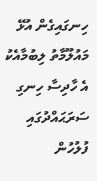ހިނގައިގެން އުޅޭ މައުލޫމާތު ލިބުމާއެކު އެ ހާދިސާ ހިނގި ސަރަޙައްދުގައި ފުލުހުން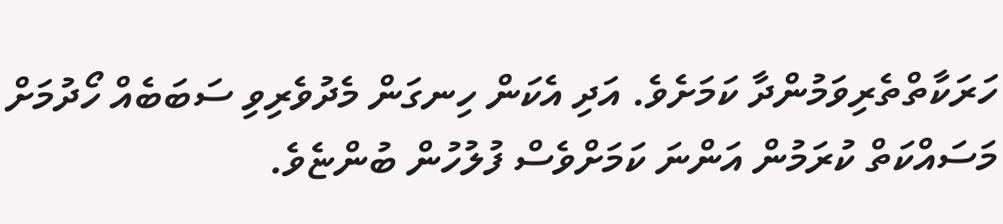ހަރަކާތްތެރިވަމުންދާ ކަމަށެވެ. އަދި އެކަން ހިނގަން މެދުވެރިވި ސަބަބެއް ހޯދުމަށް މަސައްކަތް ކުރަމުން އަންނަ ކަމަށްވެސް ފުލުހުން ބުންޏެވެ.